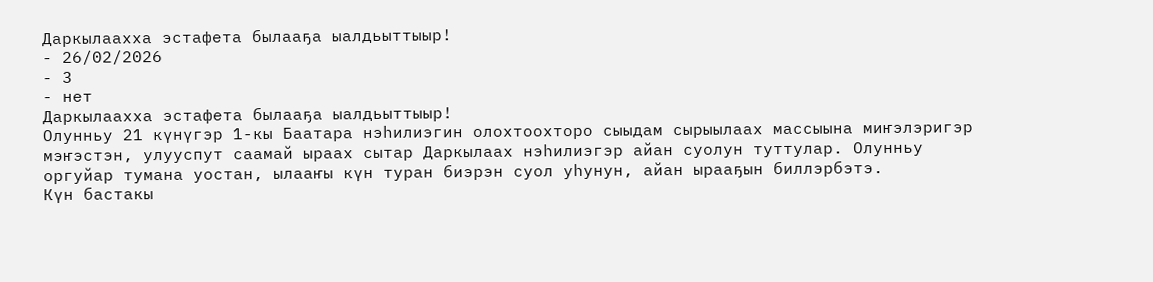Даркылаахха эстафета былааҕа ыалдьыттыыр!
- 26/02/2026
- 3
- нет
Даркылаахха эстафета былааҕа ыалдьыттыыр!
Олунньу 21 күнүгэр 1-кы Баатара нэһилиэгин олохтоохторо сыыдам сырыылаах массыына миҥэлэригэр мэҥэстэн, улууспут саамай ыраах сытар Даркылаах нэһилиэгэр айан суолун туттулар. Олунньу оргуйар тумана уостан, ылааҥы күн туран биэрэн суол уһунун, айан ырааҕын биллэрбэтэ.
Күн бастакы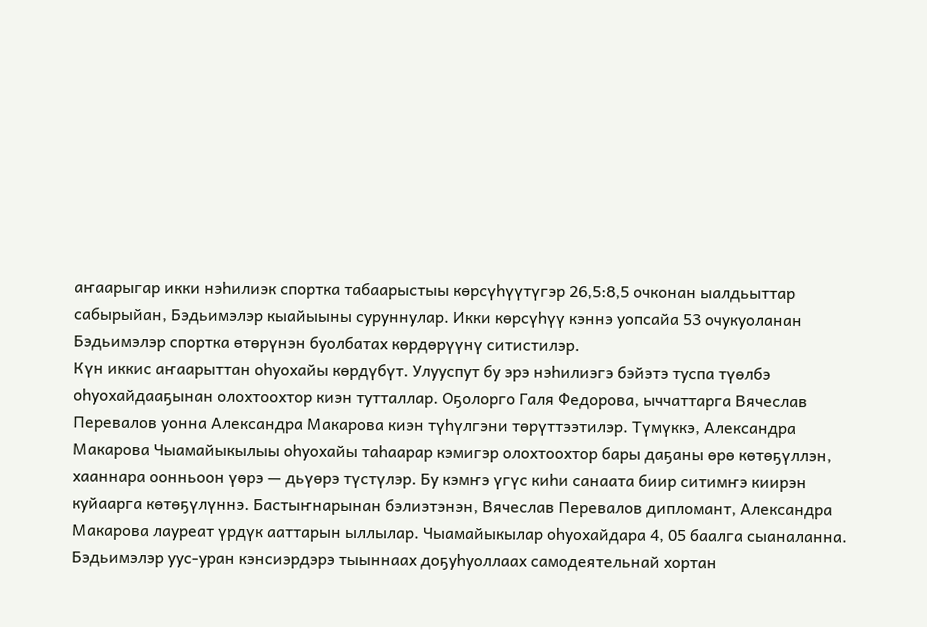аҥаарыгар икки нэһилиэк спортка табаарыстыы көрсүһүүтүгэр 26,5:8,5 очконан ыалдьыттар сабырыйан, Бэдьимэлэр кыайыыны суруннулар. Икки көрсүһүү кэннэ уопсайа 53 очукуоланан Бэдьимэлэр спортка өтөрүнэн буолбатах көрдөрүүнү ситистилэр.
Күн иккис аҥаарыттан оһуохайы көрдүбүт. Улууспут бу эрэ нэһилиэгэ бэйэтэ туспа түөлбэ оһуохайдааҕынан олохтоохтор киэн тутталлар. Оҕолорго Галя Федорова, ыччаттарга Вячеслав Перевалов уонна Александра Макарова киэн түһүлгэни төрүттээтилэр. Түмүккэ, Александра Макарова Чыамайыкылыы оһуохайы таһаарар кэмигэр олохтоохтор бары даҕаны өрө көтөҕүллэн, хааннара оонньоон үөрэ — дьүөрэ түстүлэр. Бу кэмҥэ үгүс киһи санаата биир ситимҥэ киирэн куйаарга көтөҕүлүннэ. Бастыҥнарынан бэлиэтэнэн, Вячеслав Перевалов дипломант, Александра Макарова лауреат үрдүк ааттарын ыллылар. Чыамайыкылар оһуохайдара 4, 05 баалга сыаналанна.
Бэдьимэлэр уус-уран кэнсиэрдэрэ тыыннаах доҕуһуоллаах самодеятельнай хортан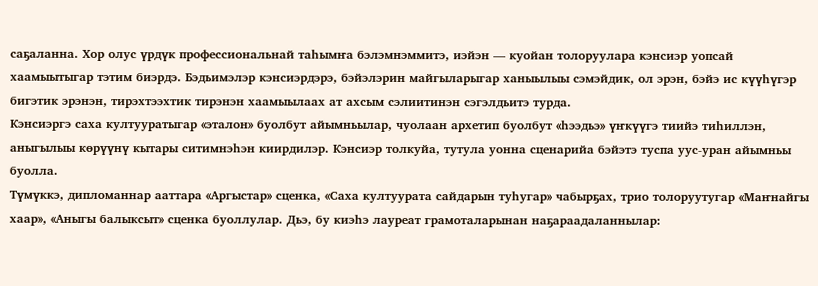саҕаланна. Хор олус үрдүк профессиональнай таһымҥа бэлэмнэммитэ, иэйэн — куойан толоруулара кэнсиэр уопсай хаамыытыгар тэтим биэрдэ. Бэдьимэлэр кэнсиэрдэрэ, бэйэлэрин майгыларыгар ханыылыы сэмэйдик, ол эрэн, бэйэ ис күүһүгэр бигэтик эрэнэн, тирэхтээхтик тирэнэн хаамыылаах ат ахсым сэлиитинэн сэгэлдьитэ турда.
Кэнсиэргэ саха култууратыгар «эталон» буолбут айымньылар, чуолаан архетип буолбут «һээдьэ» үҥкүүгэ тиийэ тиһиллэн, аныгылыы көрүүнү кытары ситимнэһэн киирдилэр. Кэнсиэр толкуйа, тутула уонна сценарийа бэйэтэ туспа уус-уран айымньы буолла.
Түмүккэ, дипломаннар ааттара «Аргыстар» сценка, «Саха култуурата сайдарын туһугар» чабырҕах, трио толоруутугар «Маҥнайгы хаар», «Аныгы балыксыт» сценка буоллулар. Дьэ, бу киэһэ лауреат грамоталарынан наҕараадаланнылар: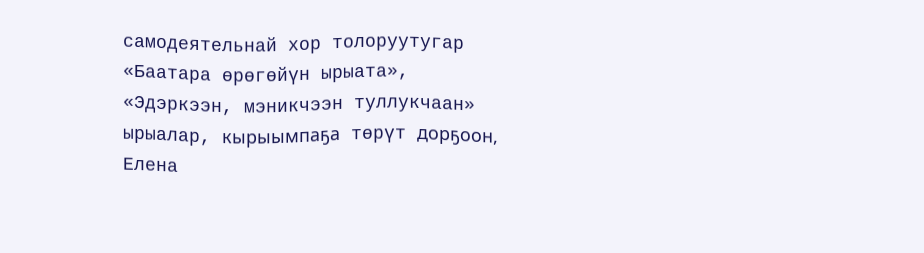самодеятельнай хор толоруутугар «Баатара өрөгөйүн ырыата», «Эдэркээн, мэникчээн туллукчаан» ырыалар, кырыымпаҕа төрүт дорҕоон, Елена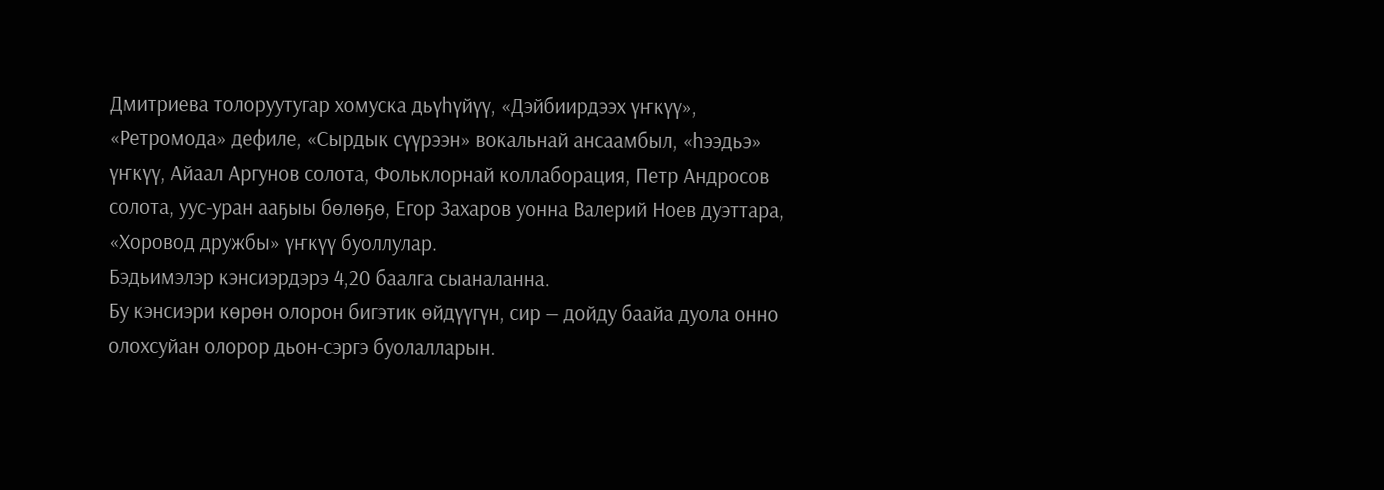Дмитриева толоруутугар хомуска дьүһүйүү, «Дэйбиирдээх үҥкүү», «Ретромода» дефиле, «Сырдык сүүрээн» вокальнай ансаамбыл, «һээдьэ» үҥкүү, Айаал Аргунов солота, Фольклорнай коллаборация, Петр Андросов солота, уус-уран ааҕыы бөлөҕө, Егор Захаров уонна Валерий Ноев дуэттара, «Хоровод дружбы» үҥкүү буоллулар.
Бэдьимэлэр кэнсиэрдэрэ 4,20 баалга сыаналанна.
Бу кэнсиэри көрөн олорон бигэтик өйдүүгүн, сир — дойду баайа дуола онно олохсуйан олорор дьон-сэргэ буолалларын.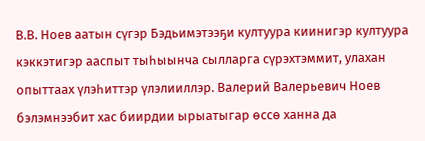В.В. Ноев аатын сүгэр Бэдьимэтээҕи култуура киинигэр култуура кэккэтигэр ааспыт тыһыынча сылларга сүрэхтэммит, улахан опыттаах үлэһиттэр үлэлииллэр. Валерий Валерьевич Ноев бэлэмнээбит хас биирдии ырыатыгар өссө ханна да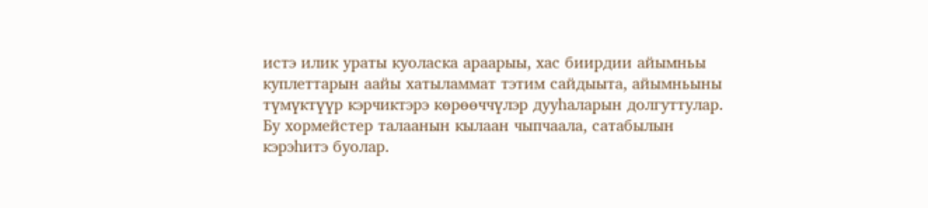истэ илик ураты куоласка араарыы, хас биирдии айымньы куплеттарын аайы хатыламмат тэтим сайдыыта, айымньыны түмүктүүр кэрчиктэрэ көрөөччүлэр дууһаларын долгуттулар. Бу хормейстер талаанын кылаан чыпчаала, сатабылын кэрэһитэ буолар.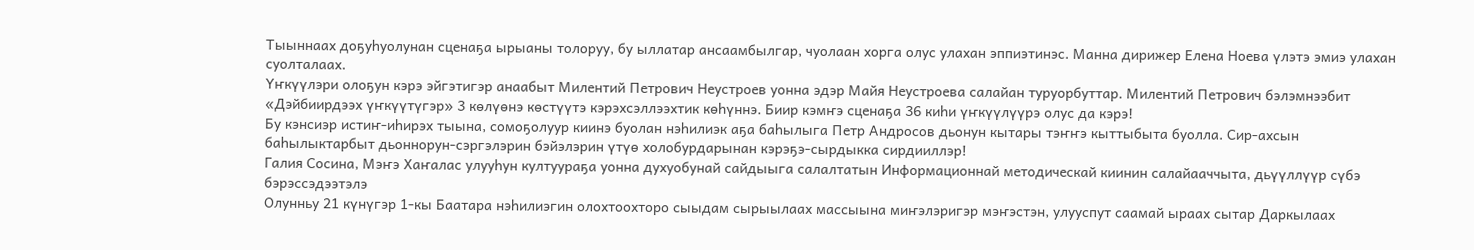Тыыннаах доҕуһуолунан сценаҕа ырыаны толоруу, бу ыллатар ансаамбылгар, чуолаан хорга олус улахан эппиэтинэс. Манна дирижер Елена Ноева үлэтэ эмиэ улахан суолталаах.
Үҥкүүлэри олоҕун кэрэ эйгэтигэр анаабыт Милентий Петрович Неустроев уонна эдэр Майя Неустроева салайан туруорбуттар. Милентий Петрович бэлэмнээбит «Дэйбиирдээх үҥкүүтүгэр» 3 көлүөнэ көстүүтэ кэрэхсэллээхтик көһүннэ. Биир кэмҥэ сценаҕа 36 киһи үҥкүүлүүрэ олус да кэрэ!
Бу кэнсиэр истиҥ-иһирэх тыына, сомоҕолуур киинэ буолан нэһилиэк аҕа баһылыга Петр Андросов дьонун кытары тэҥҥэ кыттыбыта буолла. Сир-ахсын баһылыктарбыт дьоннорун-сэргэлэрин бэйэлэрин үтүө холобурдарынан кэрэҕэ-сырдыкка сирдииллэр!
Галия Сосина, Мэҥэ Хаҥалас улууһун култуураҕа уонна духуобунай сайдыыга салалтатын Информационнай методическай киинин салайааччыта, дьүүллүүр сүбэ бэрэссэдээтэлэ
Олунньу 21 күнүгэр 1-кы Баатара нэһилиэгин олохтоохторо сыыдам сырыылаах массыына миҥэлэригэр мэҥэстэн, улууспут саамай ыраах сытар Даркылаах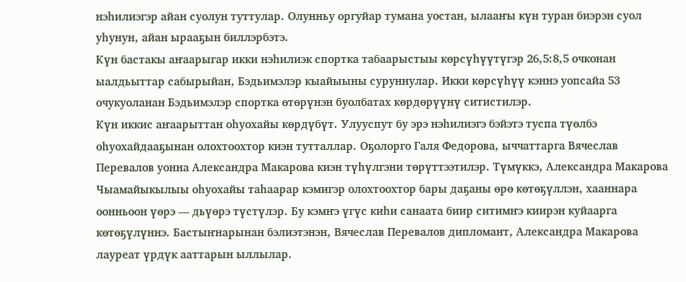нэһилиэгэр айан суолун туттулар. Олунньу оргуйар тумана уостан, ылааҥы күн туран биэрэн суол уһунун, айан ырааҕын биллэрбэтэ.
Күн бастакы аҥаарыгар икки нэһилиэк спортка табаарыстыы көрсүһүүтүгэр 26,5:8,5 очконан ыалдьыттар сабырыйан, Бэдьимэлэр кыайыыны суруннулар. Икки көрсүһүү кэннэ уопсайа 53 очукуоланан Бэдьимэлэр спортка өтөрүнэн буолбатах көрдөрүүнү ситистилэр.
Күн иккис аҥаарыттан оһуохайы көрдүбүт. Улууспут бу эрэ нэһилиэгэ бэйэтэ туспа түөлбэ оһуохайдааҕынан олохтоохтор киэн тутталлар. Оҕолорго Галя Федорова, ыччаттарга Вячеслав Перевалов уонна Александра Макарова киэн түһүлгэни төрүттээтилэр. Түмүккэ, Александра Макарова Чыамайыкылыы оһуохайы таһаарар кэмигэр олохтоохтор бары даҕаны өрө көтөҕүллэн, хааннара оонньоон үөрэ — дьүөрэ түстүлэр. Бу кэмҥэ үгүс киһи санаата биир ситимҥэ киирэн куйаарга көтөҕүлүннэ. Бастыҥнарынан бэлиэтэнэн, Вячеслав Перевалов дипломант, Александра Макарова лауреат үрдүк ааттарын ыллылар.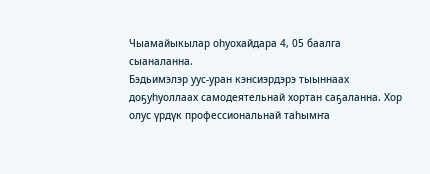Чыамайыкылар оһуохайдара 4, 05 баалга сыаналанна.
Бэдьимэлэр уус-уран кэнсиэрдэрэ тыыннаах доҕуһуоллаах самодеятельнай хортан саҕаланна. Хор олус үрдүк профессиональнай таһымҥа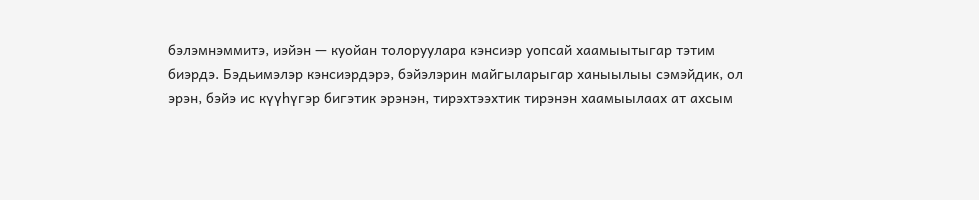бэлэмнэммитэ, иэйэн — куойан толоруулара кэнсиэр уопсай хаамыытыгар тэтим биэрдэ. Бэдьимэлэр кэнсиэрдэрэ, бэйэлэрин майгыларыгар ханыылыы сэмэйдик, ол эрэн, бэйэ ис күүһүгэр бигэтик эрэнэн, тирэхтээхтик тирэнэн хаамыылаах ат ахсым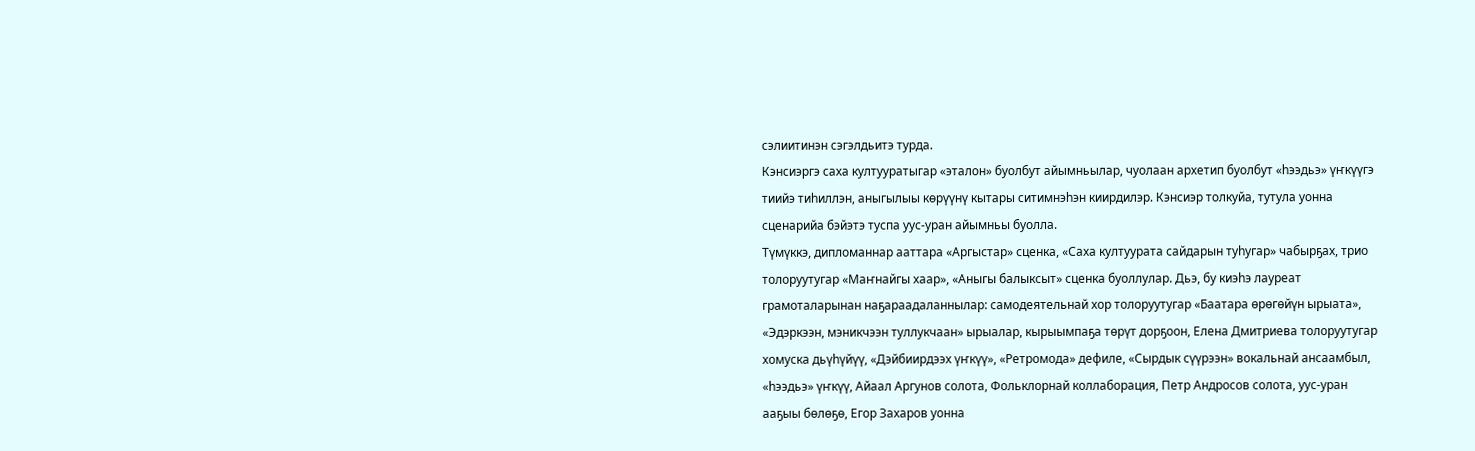сэлиитинэн сэгэлдьитэ турда.
Кэнсиэргэ саха култууратыгар «эталон» буолбут айымньылар, чуолаан архетип буолбут «һээдьэ» үҥкүүгэ тиийэ тиһиллэн, аныгылыы көрүүнү кытары ситимнэһэн киирдилэр. Кэнсиэр толкуйа, тутула уонна сценарийа бэйэтэ туспа уус-уран айымньы буолла.
Түмүккэ, дипломаннар ааттара «Аргыстар» сценка, «Саха култуурата сайдарын туһугар» чабырҕах, трио толоруутугар «Маҥнайгы хаар», «Аныгы балыксыт» сценка буоллулар. Дьэ, бу киэһэ лауреат грамоталарынан наҕараадаланнылар: самодеятельнай хор толоруутугар «Баатара өрөгөйүн ырыата», «Эдэркээн, мэникчээн туллукчаан» ырыалар, кырыымпаҕа төрүт дорҕоон, Елена Дмитриева толоруутугар хомуска дьүһүйүү, «Дэйбиирдээх үҥкүү», «Ретромода» дефиле, «Сырдык сүүрээн» вокальнай ансаамбыл, «һээдьэ» үҥкүү, Айаал Аргунов солота, Фольклорнай коллаборация, Петр Андросов солота, уус-уран ааҕыы бөлөҕө, Егор Захаров уонна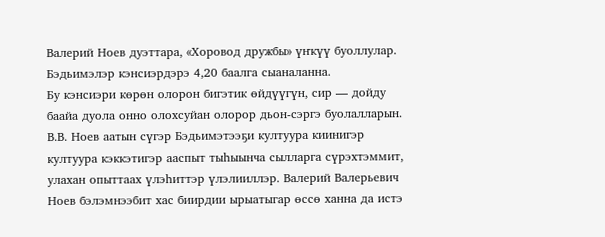Валерий Ноев дуэттара, «Хоровод дружбы» үҥкүү буоллулар.
Бэдьимэлэр кэнсиэрдэрэ 4,20 баалга сыаналанна.
Бу кэнсиэри көрөн олорон бигэтик өйдүүгүн, сир — дойду баайа дуола онно олохсуйан олорор дьон-сэргэ буолалларын. В.В. Ноев аатын сүгэр Бэдьимэтээҕи култуура киинигэр култуура кэккэтигэр ааспыт тыһыынча сылларга сүрэхтэммит, улахан опыттаах үлэһиттэр үлэлииллэр. Валерий Валерьевич Ноев бэлэмнээбит хас биирдии ырыатыгар өссө ханна да истэ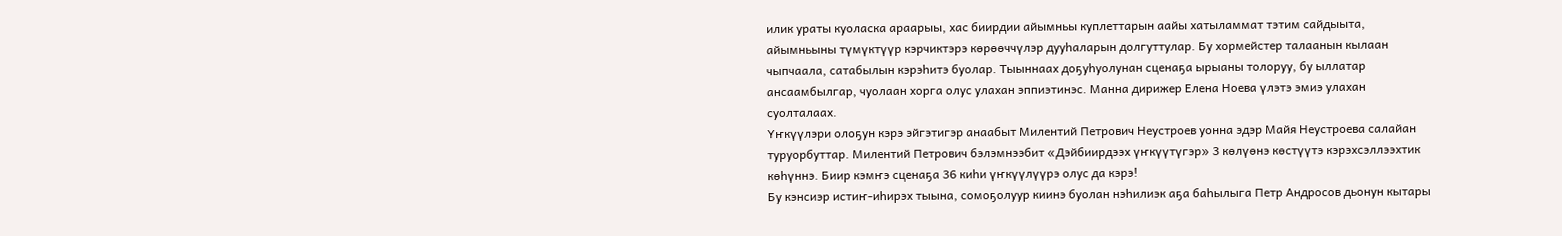илик ураты куоласка араарыы, хас биирдии айымньы куплеттарын аайы хатыламмат тэтим сайдыыта, айымньыны түмүктүүр кэрчиктэрэ көрөөччүлэр дууһаларын долгуттулар. Бу хормейстер талаанын кылаан чыпчаала, сатабылын кэрэһитэ буолар. Тыыннаах доҕуһуолунан сценаҕа ырыаны толоруу, бу ыллатар ансаамбылгар, чуолаан хорга олус улахан эппиэтинэс. Манна дирижер Елена Ноева үлэтэ эмиэ улахан суолталаах.
Үҥкүүлэри олоҕун кэрэ эйгэтигэр анаабыт Милентий Петрович Неустроев уонна эдэр Майя Неустроева салайан туруорбуттар. Милентий Петрович бэлэмнээбит «Дэйбиирдээх үҥкүүтүгэр» 3 көлүөнэ көстүүтэ кэрэхсэллээхтик көһүннэ. Биир кэмҥэ сценаҕа 36 киһи үҥкүүлүүрэ олус да кэрэ!
Бу кэнсиэр истиҥ-иһирэх тыына, сомоҕолуур киинэ буолан нэһилиэк аҕа баһылыга Петр Андросов дьонун кытары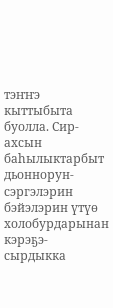тэҥҥэ кыттыбыта буолла. Сир-ахсын баһылыктарбыт дьоннорун-сэргэлэрин бэйэлэрин үтүө холобурдарынан кэрэҕэ-сырдыкка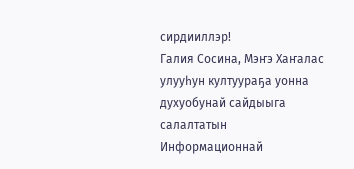сирдииллэр!
Галия Сосина, Мэҥэ Хаҥалас улууһун култуураҕа уонна духуобунай сайдыыга салалтатын Информационнай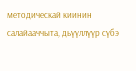методическай киинин салайааччыта, дьүүллүүр сүбэ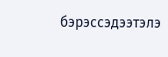бэрэссэдээтэлэ